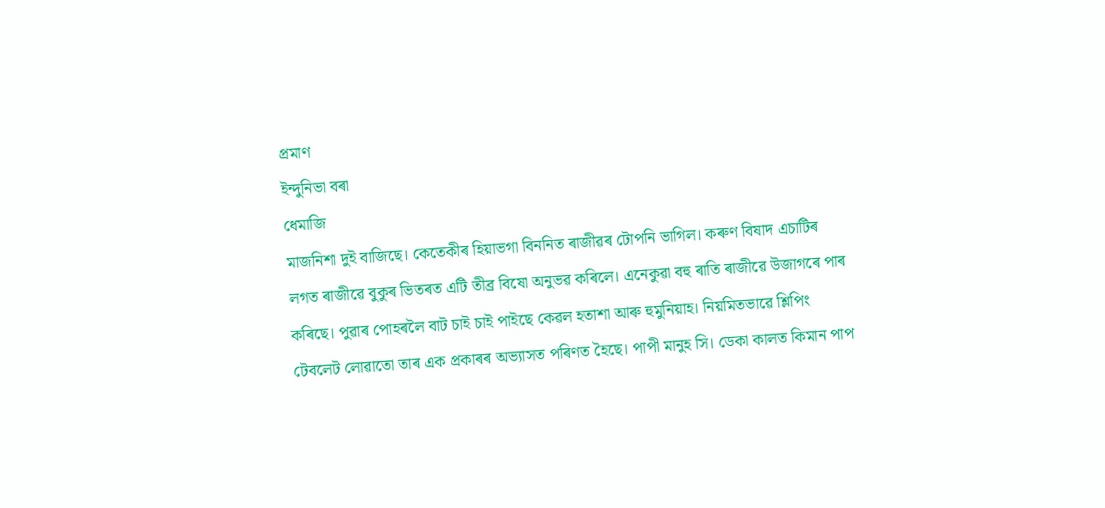প্ৰমাণ
ইন্দুনিভা বৰা
ধেমাজি
মাজনিশা দুই বাজিছে। কেতেকীৰ হিয়াভগা বিননিত ৰাজীৱৰ টোপনি ভাগিল। কৰুণ বিষাদ এচাটিৰ লগত ৰাজীৱে বুকুৰ ভিতৰত এটি তীব্ৰ বিষো অনুভৱ কৰিলে। এনেকুৱা বহু ৰাতি ৰাজীৱে উজাগৰে পাৰ কৰিছে। পুৱাৰ পোহৰলৈ বাট চাই চাই পাইছে কেৱল হতাশা আৰু হুমুনিয়াহ। নিয়মিতভাৱে শ্লিপিং টেবলেট লোৱাতো তাৰ এক প্ৰকাৰৰ অভ্যাসত পৰিণত হৈছে। পাপী মানুহ সি। ডেকা কালত কিমান পাপ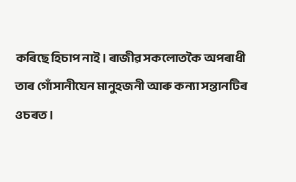কৰিছে হিচাপ নাই। ৰাজীৱ সকলোতকৈ অপৰাধী তাৰ গোঁসানীযেন মানুহজনী আৰু কন্যা সন্তানটিৰ ওচৰত।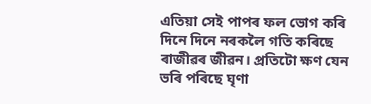এতিয়া সেই পাপৰ ফল ভোগ কৰি দিনে দিনে নৰকলৈ গতি কৰিছে ৰাজীৱৰ জীৱন। প্ৰতিটো ক্ষণ যেন ভৰি পৰিছে ঘৃণা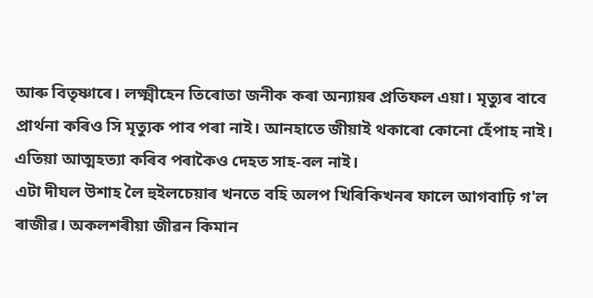আৰু বিতৃষ্ণাৰে। লক্ষ্মীহেন তিৰোতা জনীক কৰা অন্যায়ৰ প্ৰতিফল এয়া। মৃত্যুৰ বাবে প্ৰাৰ্থনা কৰিও সি মৃত্যুক পাব পৰা নাই। আনহাতে জীয়াই থকাৰো কোনো হেঁপাহ নাই। এতিয়া আত্মহত্যা কৰিব পৰাকৈও দেহত সাহ-বল নাই।
এটা দীঘল উশাহ লৈ হুইলচেয়াৰ খনতে বহি অলপ খিৰিকিখনৰ ফালে আগবাঢ়ি গ'ল ৰাজীৱ। অকলশৰীয়া জীৱন কিমান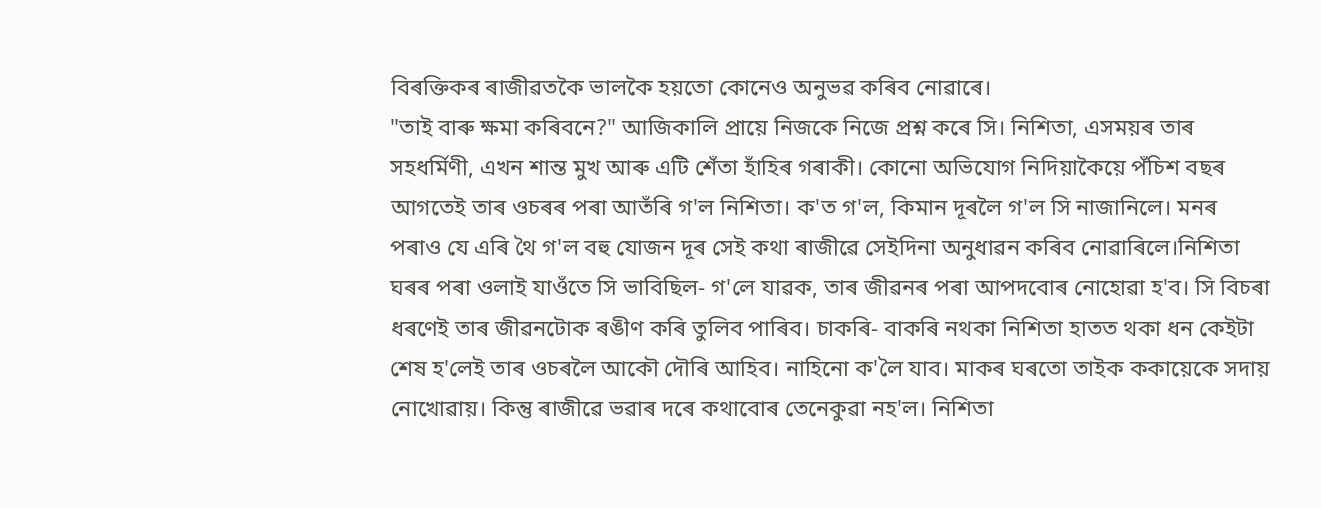বিৰক্তিকৰ ৰাজীৱতকৈ ভালকৈ হয়তো কোনেও অনুভৱ কৰিব নোৱাৰে।
"তাই বাৰু ক্ষমা কৰিবনে?" আজিকালি প্ৰায়ে নিজকে নিজে প্ৰশ্ন কৰে সি। নিশিতা, এসময়ৰ তাৰ সহধৰ্মিণী, এখন শান্ত মুখ আৰু এটি শেঁতা হাঁহিৰ গৰাকী। কোনো অভিযোগ নিদিয়াকৈয়ে পঁচিশ বছৰ আগতেই তাৰ ওচৰৰ পৰা আতঁৰি গ'ল নিশিতা। ক'ত গ'ল, কিমান দূৰলৈ গ'ল সি নাজানিলে। মনৰ পৰাও যে এৰি থৈ গ'ল বহু যোজন দূৰ সেই কথা ৰাজীৱে সেইদিনা অনুধাৱন কৰিব নোৱাৰিলে।নিশিতা ঘৰৰ পৰা ওলাই যাওঁতে সি ভাবিছিল- গ'লে যাৱক, তাৰ জীৱনৰ পৰা আপদবোৰ নোহোৱা হ'ব। সি বিচৰা ধৰণেই তাৰ জীৱনটোক ৰঙীণ কৰি তুলিব পাৰিব। চাকৰি- বাকৰি নথকা নিশিতা হাতত থকা ধন কেইটা শেষ হ'লেই তাৰ ওচৰলৈ আকৌ দৌৰি আহিব। নাহিনো ক'লৈ যাব। মাকৰ ঘৰতো তাইক ককায়েকে সদায় নোখোৱায়। কিন্তু ৰাজীৱে ভৱাৰ দৰে কথাবোৰ তেনেকুৱা নহ'ল। নিশিতা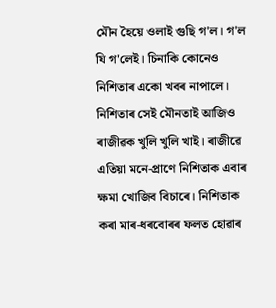মৌন হৈয়ে ওলাই গুছি গ'ল। গ'ল যি গ'লেই। চিনাকি কোনেও নিশিতাৰ একো খবৰ নাপালে। নিশিতাৰ সেই মৌনতাই আজিও ৰাজীৱক খুলি খুলি খাই। ৰাজীৱে এতিয়া মনে-প্ৰাণে নিশিতাক এবাৰ ক্ষমা খোজিব বিচাৰে। নিশিতাক কৰা মাৰ-ধৰবোৰৰ ফলত হোৱাৰ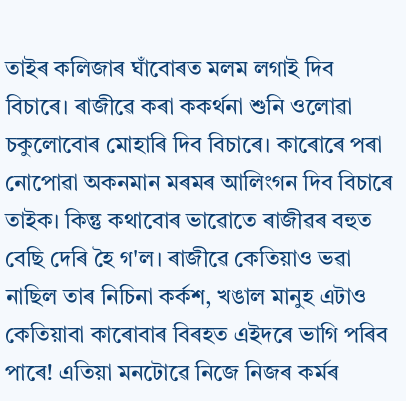তাইৰ কলিজাৰ ঘাঁবোৰত মলম লগাই দিব বিচাৰে। ৰাজীৱে কৰা ককৰ্থনা শুনি ওলোৱা চকুলোবোৰ মোহাৰি দিব বিচাৰে। কাৰোৰে পৰা নোপোৱা অকনমান মৰমৰ আলিংগন দিব বিচাৰে তাইক। কিন্তু কথাবোৰ ভাৱোতে ৰাজীৱৰ বহুত বেছি দেৰি হৈ গ'ল। ৰাজীৱে কেতিয়াও ভৱা নাছিল তাৰ নিচিনা কৰ্কশ, খঙাল মানুহ এটাও কেতিয়াবা কাৰোবাৰ বিৰহত এইদৰে ভাগি পৰিব পাৰে! এতিয়া মনটোৱে নিজে নিজৰ কৰ্মৰ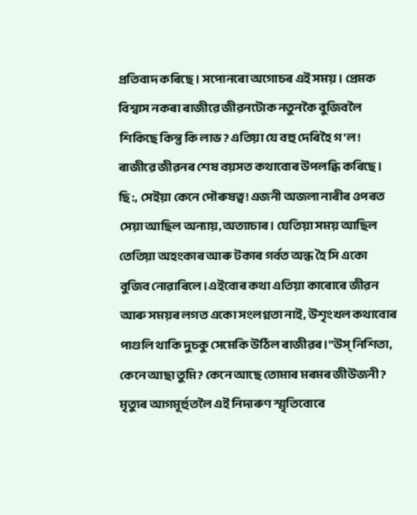প্ৰতিবাদ কৰিছে । সপোনৰো অগোচৰ এই সময়। প্ৰেমক বিশ্বাস নকৰা ৰাজীৱে জীৱনটোক নতুনকৈ বুজিবলৈ শিকিছে কিন্তু কি লাভ? এতিয়া যে বহু দেৰিহৈ গ'ল! ৰাজীৱে জীৱনৰ শেষ বয়সত কথাবোৰ উপলব্ধি কৰিছে । ছি:, সেইয়া কেনে পৌৰুষত্ব! এজনী অজলা নাৰীৰ ওপৰত সেয়া আছিল অন্যায়,অত্যাচাৰ। যেতিয়া সময় আছিল তেতিয়া অহংকাৰ আৰু টকাৰ গৰ্বত অন্ধ হৈ সি একো বুজিব নোৱাৰিলে।এইবোৰ কথা এতিয়া কাৰোৰে জীৱন আৰু সময়ৰ লগত একো সংলগ্নতা নাই, উশৃংখল কথাবোৰ পাগুলি থাকি দুচকু সেমেকি উঠিল ৰাজীৱৰ।"উস্ নিশিতা, কেনে আছা তুমি? কেনে আছে তোমাৰ মৰমৰ জীউজনী? মৃত্যুৰ আগমূৰ্হুতলৈ এই নিদাৰুণ স্মৃতিবোৰে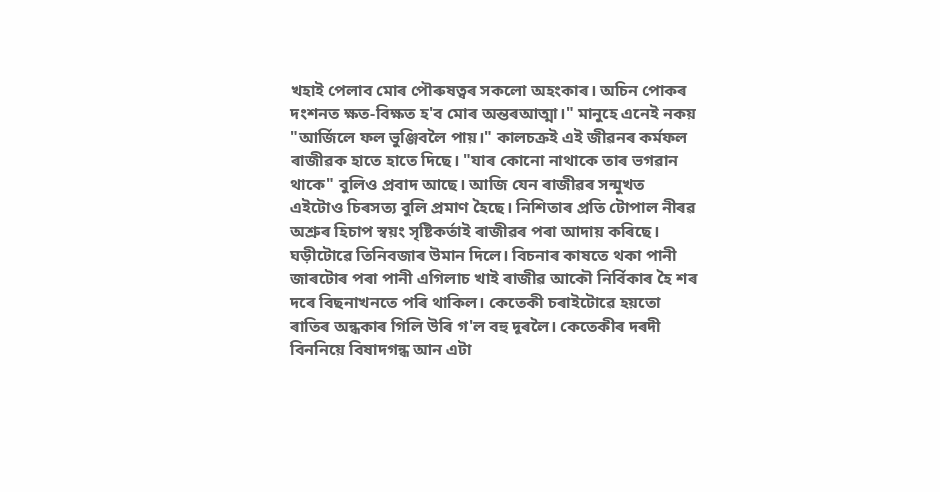খহাই পেলাব মোৰ পৌৰুষত্বৰ সকলো অহংকাৰ। অচিন পোকৰ দংশনত ক্ষত-বিক্ষত হ'ব মোৰ অন্তৰআত্মা।" মানুহে এনেই নকয় "আৰ্জিলে ফল ভুঞ্জিবলৈ পায়।" কালচক্ৰই এই জীৱনৰ কৰ্মফল ৰাজীৱক হাতে হাতে দিছে। "যাৰ কোনো নাথাকে তাৰ ভগৱান থাকে" বুলিও প্ৰবাদ আছে। আজি যেন ৰাজীৱৰ সন্মুখত এইটোও চিৰসত্য বুলি প্ৰমাণ হৈছে। নিশিতাৰ প্ৰতি টোপাল নীৰৱ অশ্ৰুৰ হিচাপ স্বয়ং সৃষ্টিকৰ্তাই ৰাজীৱৰ পৰা আদায় কৰিছে।
ঘড়ীটোৱে তিনিবজাৰ উমান দিলে। বিচনাৰ কাষতে থকা পানী জাৰটোৰ পৰা পানী এগিলাচ খাই ৰাজীৱ আকৌ নিৰ্বিকাৰ হৈ শৰ দৰে বিছনাখনতে পৰি থাকিল। কেতেকী চৰাইটোৱে হয়তো ৰাতিৰ অন্ধকাৰ গিলি উৰি গ'ল বহু দূৰলৈ। কেতেকীৰ দৰদী বিননিয়ে বিষাদগন্ধ আন এটা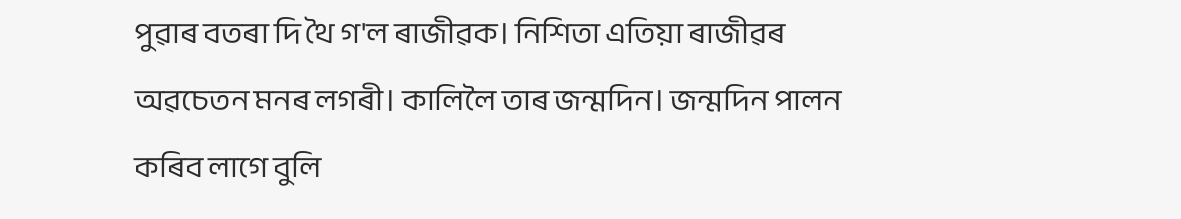পুৱাৰ বতৰা দি থৈ গ'ল ৰাজীৱক। নিশিতা এতিয়া ৰাজীৱৰ অৱচেতন মনৰ লগৰী। কালিলৈ তাৰ জন্মদিন। জন্মদিন পালন কৰিব লাগে বুলি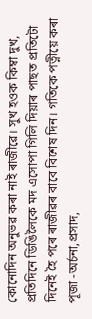কোনোদিন অনুভৱ কৰা নাই ৰাজীৱে। সুখ হওক কিম্বা দুখ, প্ৰতিদিনে ডিঙিলৈকে মদ এসোপা গিলি দিয়াৰ পাছত প্ৰতিটো দিনেই হৈ পৰে ৰাজীৱৰ বাবে বিশেষ দিন। গতিকে পত্নীয়ে কৰা পূজা -অৰ্চনা,প্ৰসাদ,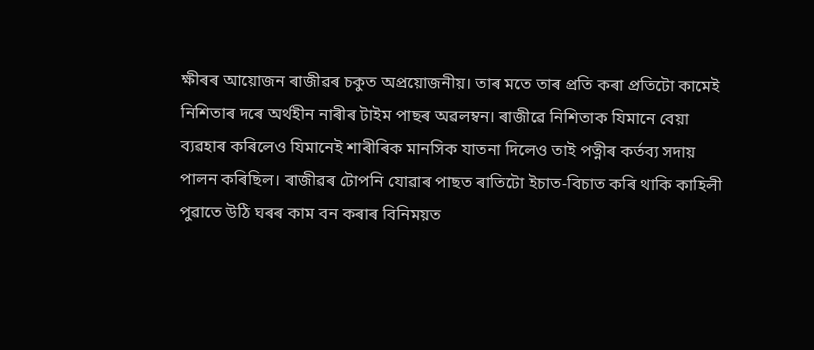ক্ষীৰৰ আয়োজন ৰাজীৱৰ চকুত অপ্ৰয়োজনীয়। তাৰ মতে তাৰ প্ৰতি কৰা প্ৰতিটো কামেই নিশিতাৰ দৰে অৰ্থহীন নাৰীৰ টাইম পাছৰ অৱলম্বন। ৰাজীৱে নিশিতাক যিমানে বেয়া ব্যৱহাৰ কৰিলেও যিমানেই শাৰীৰিক মানসিক যাতনা দিলেও তাই পত্নীৰ কৰ্তব্য সদায় পালন কৰিছিল। ৰাজীৱৰ টোপনি যোৱাৰ পাছত ৰাতিটো ইচাত-বিচাত কৰি থাকি কাহিলী পুৱাতে উঠি ঘৰৰ কাম বন কৰাৰ বিনিময়ত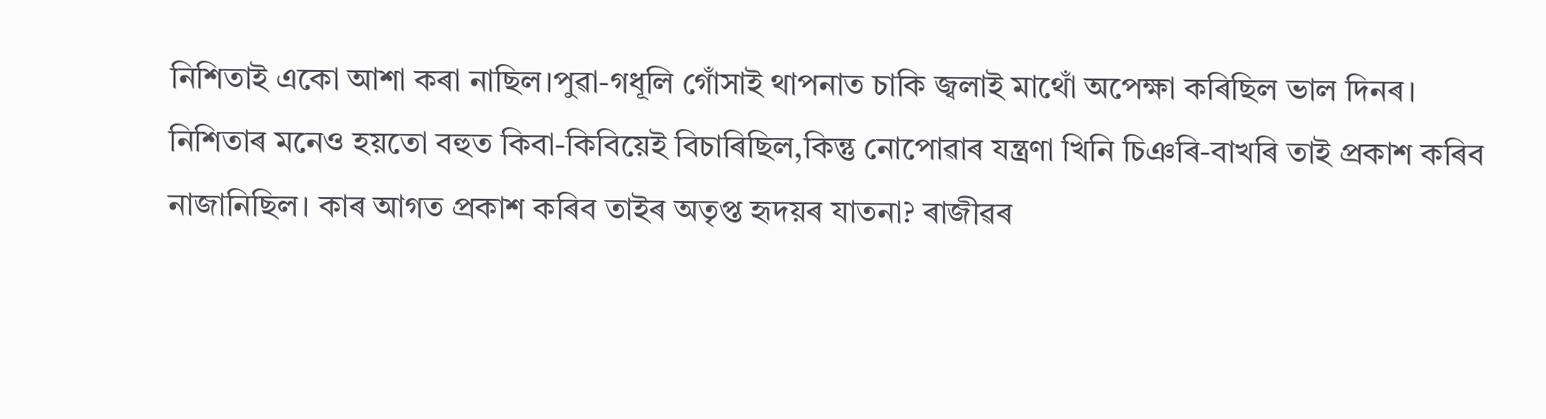নিশিতাই একো আশা কৰা নাছিল।পুৱা-গধূলি গোঁসাই থাপনাত চাকি জ্বলাই মাথোঁ অপেক্ষা কৰিছিল ভাল দিনৰ। নিশিতাৰ মনেও হয়তো বহুত কিবা-কিবিয়েই বিচাৰিছিল,কিন্তু নোপোৱাৰ যন্ত্ৰণা খিনি চিঞৰি-বাখৰি তাই প্ৰকাশ কৰিব নাজানিছিল। কাৰ আগত প্ৰকাশ কৰিব তাইৰ অতৃপ্ত হৃদয়ৰ যাতনা? ৰাজীৱৰ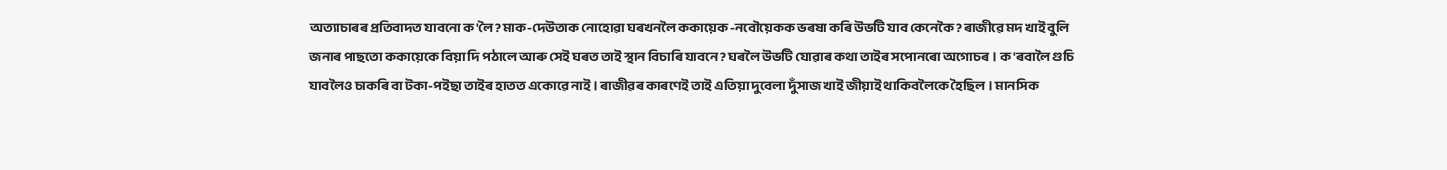অত্যাচাৰৰ প্ৰতিবাদত যাবনো ক'লৈ? মাক-দেউতাক নোহোৱা ঘৰখনলৈ ককায়েক -নবৌয়েকক ভৰষা কৰি উভটি যাব কেনেকৈ? ৰাজীৱে মদ খাই বুলি জনাৰ পাছতো ককায়েকে বিয়া দি পঠালে আৰু সেই ঘৰত তাই স্থান বিচাৰি যাবনে? ঘৰলৈ উভটি যোৱাৰ কথা তাইৰ সপোনৰো অগোচৰ। ক'ৰবালৈ গুচি যাবলৈও চাকৰি বা টকা-পইছা তাইৰ হাতত একোৱে নাই। ৰাজীৱৰ কাৰণেই তাই এতিয়া দুবেলা দুঁসাজ খাই জীয়াই থাকিবলৈকে হৈছিল। মানসিক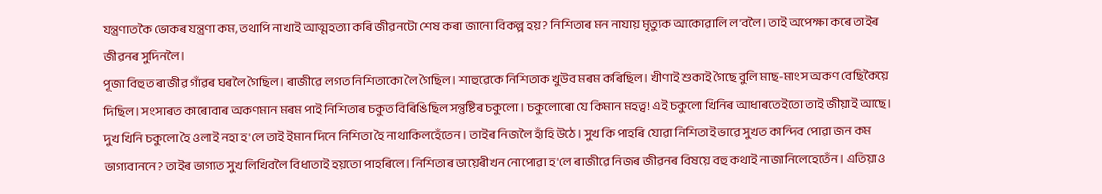যন্ত্ৰণাতকৈ ভোকৰ যন্ত্ৰণা কম, তথাপি নাখাই আত্মহত্যা কৰি জীৱনটো শেষ কৰা জানো বিকল্প হয়? নিশিতাৰ মন নাযায় মৃত্যুক আকোৱালি ল'বলৈ। তাই অপেক্ষা কৰে তাইৰ জীৱনৰ সুদিনলৈ।
পূজা বিহুত ৰাজীৱ গাঁৱৰ ঘৰলৈ গৈছিল। ৰাজীৱে লগত নিশিতাকো লৈ গৈছিল। শাহুৱেকে নিশিতাক খুউব মৰম কৰিছিল। খীণাই শুকাই গৈছে বুলি মাছ-মাংস অকণ বেছিকৈয়ে দিছিল। সংসাৰত কাৰোবাৰ অকণমান মৰম পাই নিশিতাৰ চকুত বিৰিঙিছিল সন্তুষ্টিৰ চকুলো। চকুলোৰো যে কিমান মহত্ব! এই চকুলো খিনিৰ আধাৰতেইতো তাই জীয়াই আছে। দুখ খিনি চকুলো হৈ ওলাই নহা হ'লে তাই ইমান দিনে নিশিতা হৈ নাথাকিলহেঁতেন। তাইৰ নিজলৈ হাঁহি উঠে। সুখ কি পাহৰি যোৱা নিশিতাই ভাৱে সুখত কান্দিব পোৱা জন কম ভাগ্যবাননে? তাইৰ ভাগ্যত সুখ লিখিবলৈ বিধাতাই হয়তো পাহৰিলে। নিশিতাৰ ডায়েৰীখন নোপোৱা হ'লে ৰাজীৱে নিজৰ জীৱনৰ বিষয়ে বহু কথাই নাজানিলেহেতেঁন। এতিয়াও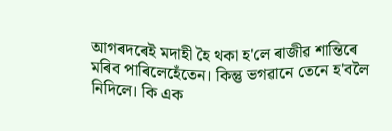আগৰদৰেই মদাহী হৈ থকা হ'লে ৰাজীৱ শান্তিৰে মৰিব পাৰিলেহেঁতেন। কিন্তু ভগৱানে তেনে হ'বলৈ নিদিলে। কি এক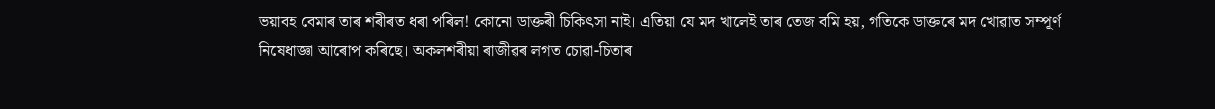ভয়াবহ বেমাৰ তাৰ শৰীৰত ধৰা পৰিল! কোনো ডাক্তৰী চিকিৎসা নাই। এতিয়া যে মদ খালেই তাৰ তেজ বমি হয়, গতিকে ডাক্তৰে মদ খোৱাত সম্পূৰ্ণ নিষেধাজ্ঞা আৰোপ কৰিছে। অকলশৰীয়া ৰাজীৱৰ লগত চোৱা-চিতাৰ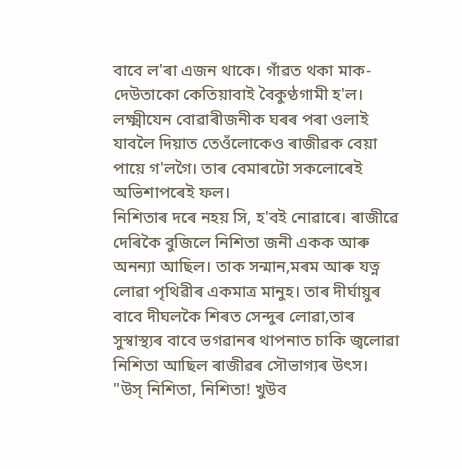বাবে ল'ৰা এজন থাকে। গাঁৱত থকা মাক-দেউতাকো কেতিয়াবাই বৈকুণ্ঠগামী হ'ল। লক্ষ্মীযেন বোৱাৰীজনীক ঘৰৰ পৰা ওলাই যাবলৈ দিয়াত তেওঁলোকেও ৰাজীৱক বেয়া পায়ে গ'লগৈ। তাৰ বেমাৰটো সকলোৰেই অভিশাপৰেই ফল।
নিশিতাৰ দৰে নহয় সি, হ'বই নোৱাৰে। ৰাজীৱে দেৰিকৈ বুজিলে নিশিতা জনী একক আৰু অনন্যা আছিল। তাক সন্মান,মৰম আৰু যত্ন লোৱা পৃথিৱীৰ একমাত্ৰ মানুহ। তাৰ দীৰ্ঘায়ুৰ বাবে দীঘলকৈ শিৰত সেন্দুৰ লোৱা,তাৰ সুস্বাস্থ্যৰ বাবে ভগৱানৰ থাপনাত চাকি জ্বলোৱা নিশিতা আছিল ৰাজীৱৰ সৌভাগ্যৰ উৎস।
"উস্ নিশিতা, নিশিতা! খুউব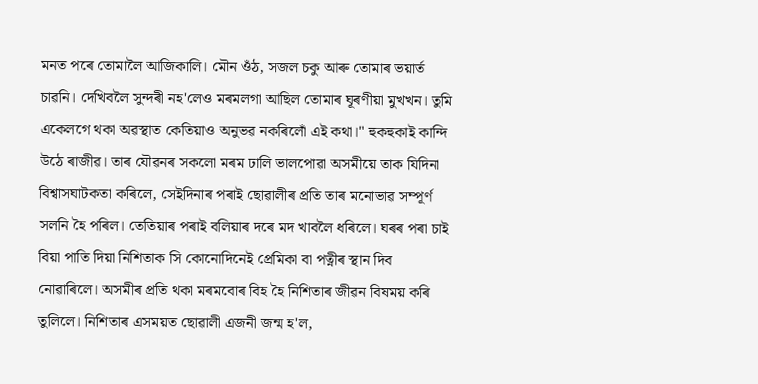মনত পৰে তোমালৈ আজিকালি। মৌন ওঁঠ, সজল চকু আৰু তোমাৰ ভয়াৰ্ত চাৱনি। দেখিবলৈ সুন্দৰী নহ'লেও মৰমলগা আছিল তোমাৰ ঘূৰণীয়া মুখখন। তুমি একেলগে থকা অৱস্থাত কেতিয়াও অনুভৱ নকৰিলোঁ এই কথা।" হুকহুকাই কান্দি উঠে ৰাজীৱ। তাৰ যৌৱনৰ সকলো মৰম ঢালি ভালপোৱা অসমীয়ে তাক যিদিনা বিশ্বাসঘাটকতা কৰিলে, সেইদিনাৰ পৰাই ছোৱালীৰ প্ৰতি তাৰ মনোভাৱ সম্পূৰ্ণ সলনি হৈ পৰিল। তেতিয়াৰ পৰাই বলিয়াৰ দৰে মদ খাবলৈ ধৰিলে। ঘৰৰ পৰা চাই বিয়া পাতি দিয়া নিশিতাক সি কোনোদিনেই প্ৰেমিকা বা পত্নীৰ স্থান দিব নোৱাৰিলে। অসমীৰ প্ৰতি থকা মৰমবোৰ বিহ হৈ নিশিতাৰ জীৱন বিষময় কৰি তুলিলে। নিশিতাৰ এসময়ত ছোৱালী এজনী জন্ম হ'ল,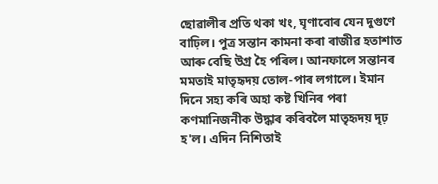ছোৱালীৰ প্ৰতি থকা খং, ঘৃণাবোৰ যেন দুগুণে বাঢ়িল। পুত্ৰ সন্তান কামনা কৰা ৰাজীৱ হতাশাত আৰু বেছি উগ্ৰ হৈ পৰিল। আনফালে সন্তানৰ মমতাই মাতৃহৃদয় তোল-পাৰ লগালে। ইমান দিনে সহ্য কৰি অহা কষ্ট খিনিৰ পৰা কণমানিজনীক উদ্ধাৰ কৰিবলৈ মাতৃহৃদয় দৃঢ় হ'ল। এদিন নিশিতাই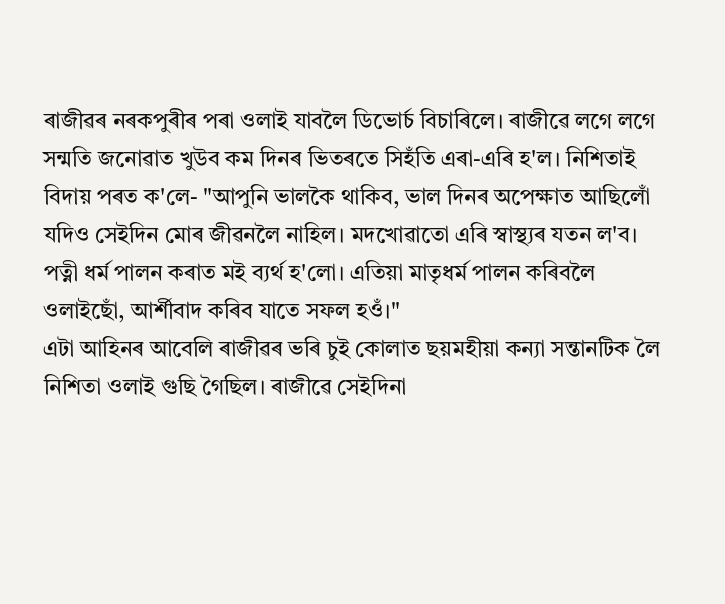ৰাজীৱৰ নৰকপুৰীৰ পৰা ওলাই যাবলৈ ডিভোৰ্চ বিচাৰিলে। ৰাজীৱে লগে লগে সন্মতি জনোৱাত খুউব কম দিনৰ ভিতৰতে সিহঁতি এৰা-এৰি হ'ল। নিশিতাই বিদায় পৰত ক'লে- "আপুনি ভালকৈ থাকিব, ভাল দিনৰ অপেক্ষাত আছিলোঁ যদিও সেইদিন মোৰ জীৱনলৈ নাহিল। মদখোৱাতো এৰি স্বাস্থ্যৰ যতন ল'ব। পত্নী ধৰ্ম পালন কৰাত মই ব্যৰ্থ হ'লো। এতিয়া মাতৃধৰ্ম পালন কৰিবলৈ ওলাইছোঁ, আৰ্শীবাদ কৰিব যাতে সফল হওঁ।"
এটা আহিনৰ আবেলি ৰাজীৱৰ ভৰি চুই কোলাত ছয়মহীয়া কন্যা সন্তানটিক লৈ নিশিতা ওলাই গুছি গৈছিল। ৰাজীৱে সেইদিনা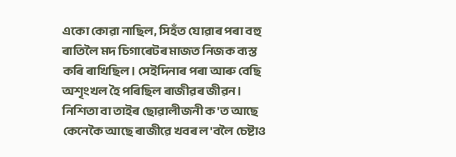একো কোৱা নাছিল, সিহঁত যোৱাৰ পৰা বহু ৰাতিলৈ মদ চিগাৰেটৰ মাজত নিজক ব্যস্ত কৰি ৰাখিছিল। সেইদিনাৰ পৰা আৰু বেছি অশৃংখল হৈ পৰিছিল ৰাজীৱৰ জীৱন। নিশিতা বা তাইৰ ছোৱালীজনী ক'ত আছে কেনেকৈ আছে ৰাজীৱে খবৰ ল'বলৈ চেষ্টাও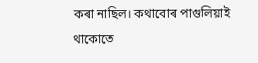কৰা নাছিল। কথাবোৰ পাগুলিয়াই থাকোতে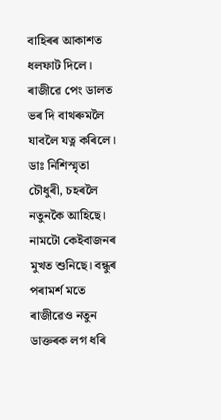বাহিৰৰ আকাশত ধলফাট দিলে। ৰাজীৱে পেং ডালত ভৰ দি বাথৰুমলৈ যাবলৈ যত্ন কৰিলে।
ডাঃ নিশিস্মৃতা চৌধুৰী, চহৰলৈ নতুনকৈ আহিছে। নামটো কেইবাজনৰ মুখত শুনিছে। বন্ধুৰ পৰামৰ্শ মতে ৰাজীৱেও নতুন ডাক্তৰক লগ ধৰি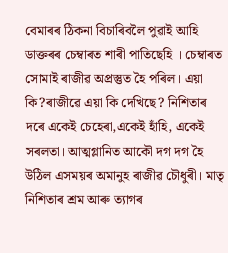বেমাৰৰ ঠিকনা বিচাৰিবলৈ পুৱাই আহি ডাক্তৰৰ চেম্বাৰত শাৰী পাতিছেহি । চেম্বাৰত সোমাই ৰাজীৱ অপ্ৰস্তুত হৈ পৰিল। এয়া কি?ৰাজীৱে এয়া কি দেখিছে? নিশিতাৰ দৰে একেই চেহেৰা,একেই হাঁহি, একেই সৰলতা। আত্মগ্লানিত আকৌ দগ দগ হৈ উঠিল এসময়ৰ অমানুহ ৰাজীৱ চৌধুৰী। মাতৃ নিশিতাৰ শ্ৰম আৰু ত্যাগৰ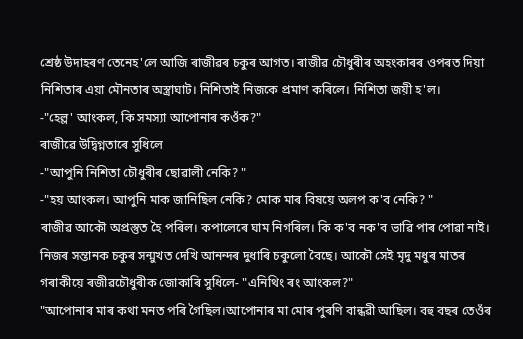শ্ৰেষ্ঠ উদাহৰণ তেনেহ'লে আজি ৰাজীৱৰ চকুৰ আগত। ৰাজীৱ চৌধুৰীৰ অহংকাৰৰ ওপৰত দিয়া নিশিতাৰ এয়া মৌনতাৰ অস্ত্ৰাঘাট। নিশিতাই নিজকে প্ৰমাণ কৰিলে। নিশিতা জয়ী হ'ল।
-"হেল্ল' আংকল, কি সমস্যা আপোনাৰ কওঁক?"
ৰাজীৱে উদ্বিগ্নতাৰে সুধিলে
-"আপুনি নিশিতা চৌধুৰীৰ ছোৱালী নেকি? "
-"হয় আংকল। আপুনি মাক জানিছিল নেকি? মোক মাৰ বিষয়ে অলপ ক'ব নেকি? "
ৰাজীৱ আকৌ অপ্ৰস্তুত হৈ পৰিল। কপালেৰে ঘাম নিগৰিল। কি ক'ব নক'ব ভাৱি পাৰ পোৱা নাই। নিজৰ সন্তানক চকুৰ সন্মুখত দেখি আনন্দৰ দুধাৰি চকুলো বৈছে। আকৌ সেই মৃদু মধুৰ মাতৰ গৰাকীয়ে ৰজীৱচৌধুৰীক জোকাৰি সুধিলে- "এনিথিং ৰং আংকল?"
"আপোনাৰ মাৰ কথা মনত পৰি গৈছিল।আপোনাৰ মা মোৰ পুৰণি বান্ধৱী আছিল। বহু বছৰ তেওঁৰ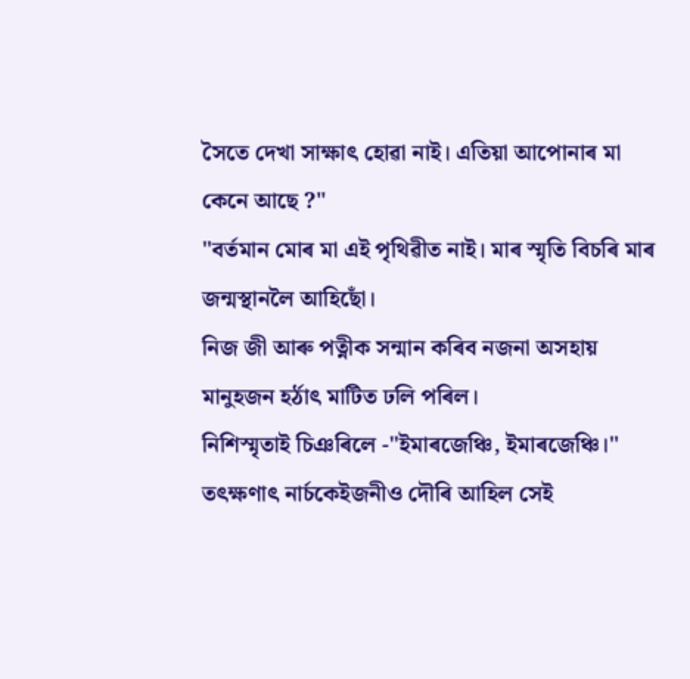সৈতে দেখা সাক্ষাৎ হোৱা নাই। এতিয়া আপোনাৰ মা কেনে আছে ?"
"বৰ্তমান মোৰ মা এই পৃথিৱীত নাই। মাৰ স্মৃতি বিচৰি মাৰ জন্মস্থানলৈ আহিছোঁ।
নিজ জী আৰু পত্নীক সন্মান কৰিব নজনা অসহায় মানুহজন হৰ্ঠাৎ মাটিত ঢলি পৰিল।
নিশিস্মৃতাই চিঞৰিলে -"ইমাৰজেঞ্চি, ইমাৰজেঞ্চি।" তৎক্ষণাৎ নাৰ্চকেইজনীও দৌৰি আহিল সেই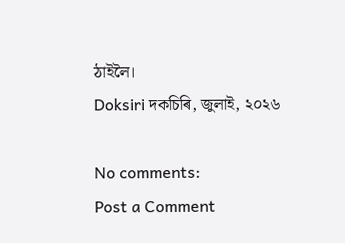ঠাইলৈ।
Doksiri দকচিৰি, জুলাই, ২০২৬

No comments:
Post a Comment